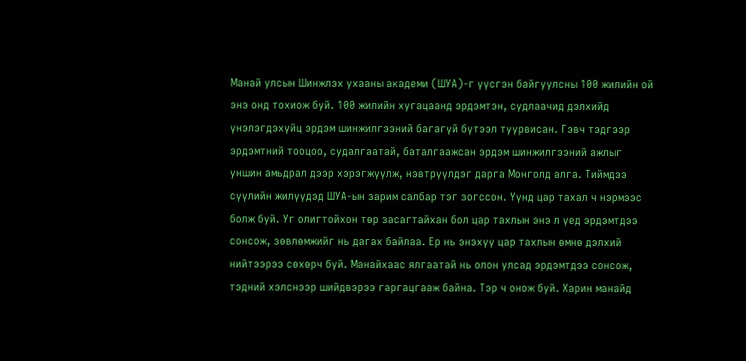Манай улсын Шинжлэх ухааны академи (ШУА)-г үүсгэн байгуулсны 100 жилийн ой энэ онд тохиож буй. 100 жилийн хугацаанд эрдэмтэн, судлаачид дэлхийд үнэлэгдэхүйц эрдэм шинжилгээний багагүй бүтээл туурвисан. Гэвч тэдгээр эрдэмтний тооцоо, судалгаатай, баталгаажсан эрдэм шинжилгээний ажлыг уншин амьдрал дээр хэрэгжүүлж, нэвтрүүлдэг дарга Монголд алга. Тиймдээ сүүлийн жилүүдэд ШУА-ын зарим салбар тэг зогссон. Үүнд цар тахал ч нэрмээс болж буй. Уг олигтойхон төр засагтайхан бол цар тахлын энэ л үед эрдэмтдээ сонсож, зөвлөмжийг нь дагах байлаа. Ер нь энэхүү цар тахлын өмнө дэлхий нийтээрээ сөхөрч буй. Манайхаас ялгаатай нь олон улсад эрдэмтдээ сонсож, тэдний хэлснээр шийдвэрээ гаргацгааж байна. Тэр ч онож буй. Харин манайд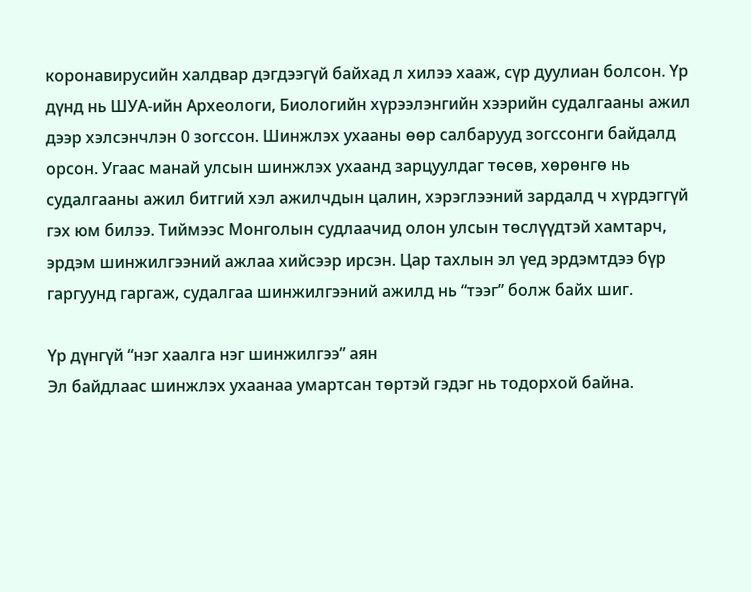коронавирусийн халдвар дэгдээгүй байхад л хилээ хааж, сүр дуулиан болсон. Үр дүнд нь ШУА-ийн Археологи, Биологийн хүрээлэнгийн хээрийн судалгааны ажил дээр хэлсэнчлэн 0 зогссон. Шинжлэх ухааны өөр салбарууд зогссонги байдалд орсон. Угаас манай улсын шинжлэх ухаанд зарцуулдаг төсөв, хөрөнгө нь судалгааны ажил битгий хэл ажилчдын цалин, хэрэглээний зардалд ч хүрдэггүй гэх юм билээ. Тиймээс Монголын судлаачид олон улсын төслүүдтэй хамтарч, эрдэм шинжилгээний ажлаа хийсээр ирсэн. Цар тахлын эл үед эрдэмтдээ бүр гаргуунд гаргаж, судалгаа шинжилгээний ажилд нь “тээг” болж байх шиг.

Үр дүнгүй “нэг хаалга нэг шинжилгээ” аян
Эл байдлаас шинжлэх ухаанаа умартсан төртэй гэдэг нь тодорхой байна.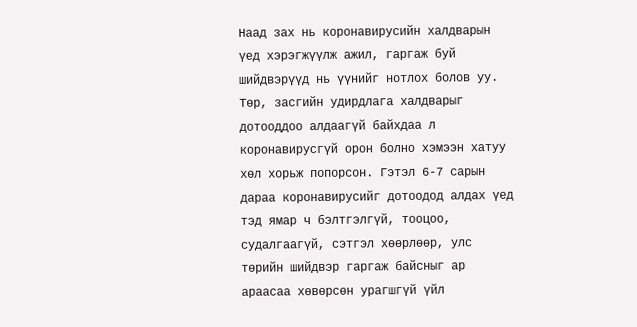Наад зах нь коронавирусийн халдварын үед хэрэгжүүлж ажил, гаргаж буй шийдвэрүүд нь үүнийг нотлох болов уу. Төр, засгийн удирдлага халдварыг дотооддоо алдаагүй байхдаа л коронавирусгүй орон болно хэмээн хатуу хөл хорьж попорсон. Гэтэл 6-7 сарын дараа коронавирусийг дотоодод алдах үед тэд ямар ч бэлтгэлгүй, тооцоо, судалгаагүй, сэтгэл хөөрлөөр, улс төрийн шийдвэр гаргаж байсныг ар араасаа хөвөрсөн урагшгүй үйл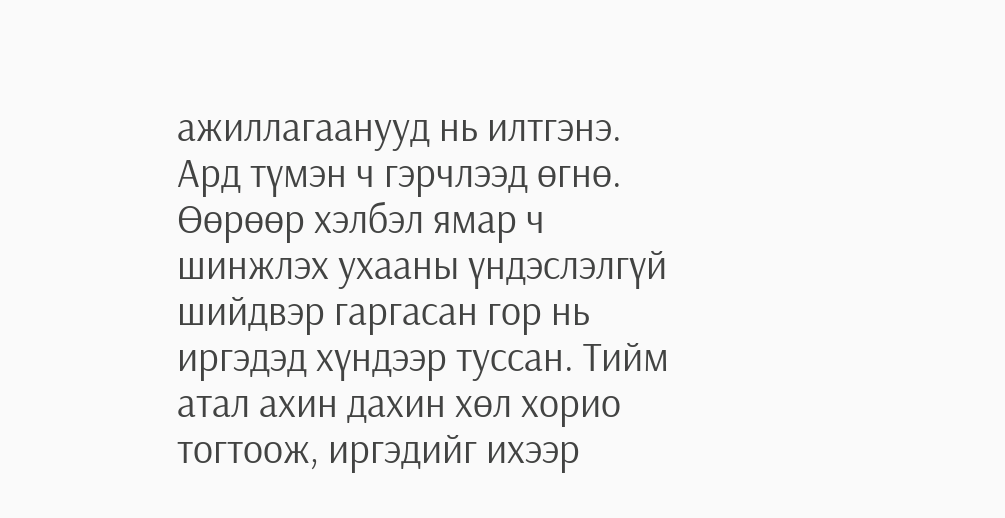ажиллагаанууд нь илтгэнэ. Ард түмэн ч гэрчлээд өгнө. Өөрөөр хэлбэл ямар ч шинжлэх ухааны үндэслэлгүй шийдвэр гаргасан гор нь иргэдэд хүндээр туссан. Тийм атал ахин дахин хөл хорио тогтоож, иргэдийг ихээр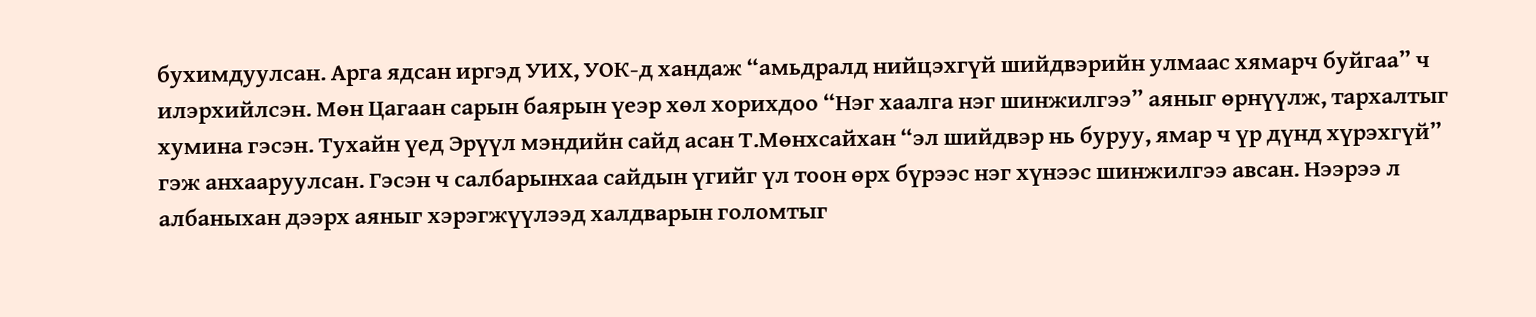бухимдуулсан. Арга ядсан иргэд УИХ, УОК-д хандаж “амьдралд нийцэхгүй шийдвэрийн улмаас хямарч буйгаа” ч илэрхийлсэн. Мөн Цагаан сарын баярын үеэр хөл хорихдоо “Нэг хаалга нэг шинжилгээ” аяныг өрнүүлж, тархалтыг хумина гэсэн. Тухайн үед Эрүүл мэндийн сайд асан Т.Мөнхсайхан “эл шийдвэр нь буруу, ямар ч үр дүнд хүрэхгүй” гэж анхааруулсан. Гэсэн ч салбарынхаа сайдын үгийг үл тоон өрх бүрээс нэг хүнээс шинжилгээ авсан. Нээрээ л албаныхан дээрх аяныг хэрэгжүүлээд халдварын голомтыг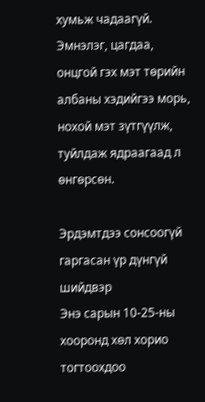хумьж чадаагүй. Эмнэлэг, цагдаа, онцгой гэх мэт төрийн албаны хэдийгээ морь, нохой мэт зүтгүүлж, туйлдаж ядраагаад л өнгөрсөн.

Эрдэмтдээ сонсоогүй гаргасан үр дүнгүй шийдвэр
Энэ сарын 10-25-ны хооронд хөл хорио тогтоохдоо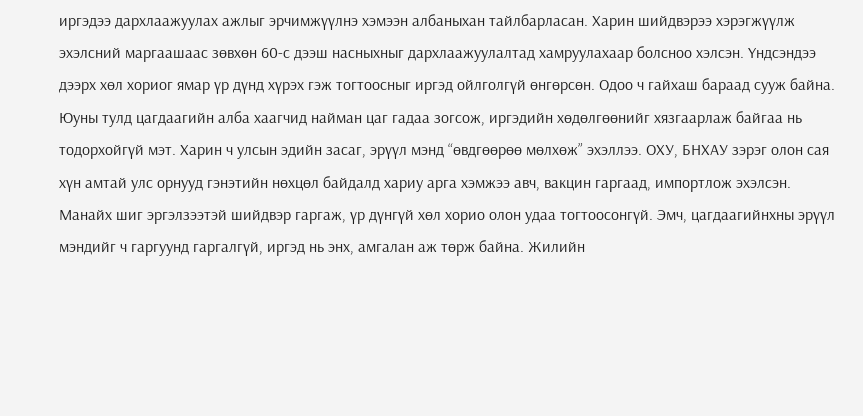иргэдээ дархлаажуулах ажлыг эрчимжүүлнэ хэмээн албаныхан тайлбарласан. Харин шийдвэрээ хэрэгжүүлж эхэлсний маргаашаас зөвхөн 60-с дээш насныхныг дархлаажуулалтад хамруулахаар болсноо хэлсэн. Үндсэндээ дээрх хөл хориог ямар үр дүнд хүрэх гэж тогтоосныг иргэд ойлголгүй өнгөрсөн. Одоо ч гайхаш бараад сууж байна. Юуны тулд цагдаагийн алба хаагчид найман цаг гадаа зогсож, иргэдийн хөдөлгөөнийг хязгаарлаж байгаа нь тодорхойгүй мэт. Харин ч улсын эдийн засаг, эрүүл мэнд “өвдгөөрөө мөлхөж” эхэллээ. ОХУ, БНХАУ зэрэг олон сая хүн амтай улс орнууд гэнэтийн нөхцөл байдалд хариу арга хэмжээ авч, вакцин гаргаад, импортлож эхэлсэн. Манайх шиг эргэлзээтэй шийдвэр гаргаж, үр дүнгүй хөл хорио олон удаа тогтоосонгүй. Эмч, цагдаагийнхны эрүүл мэндийг ч гаргуунд гаргалгүй, иргэд нь энх, амгалан аж төрж байна. Жилийн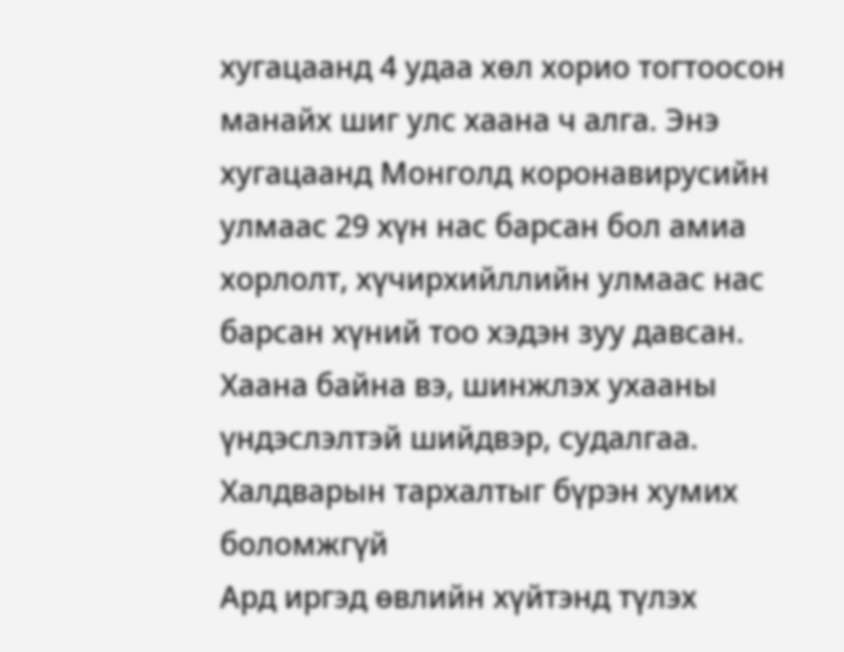хугацаанд 4 удаа хөл хорио тогтоосон манайх шиг улс хаана ч алга. Энэ хугацаанд Монголд коронавирусийн улмаас 29 хүн нас барсан бол амиа хорлолт, хүчирхийллийн улмаас нас барсан хүний тоо хэдэн зуу давсан. Хаана байна вэ, шинжлэх ухааны үндэслэлтэй шийдвэр, судалгаа.
Халдварын тархалтыг бүрэн хумих боломжгүй
Ард иргэд өвлийн хүйтэнд түлэх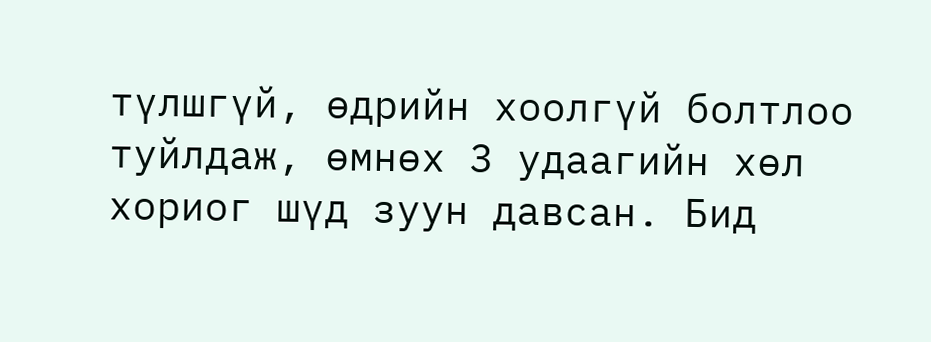түлшгүй, өдрийн хоолгүй болтлоо туйлдаж, өмнөх 3 удаагийн хөл хориог шүд зуун давсан. Бид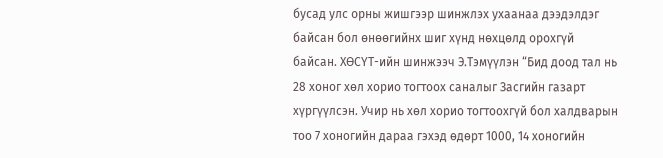бусад улс орны жишгээр шинжлэх ухаанаа дээдэлдэг байсан бол өнөөгийнх шиг хүнд нөхцөлд орохгүй байсан. ХӨСҮТ-ийн шинжээч Э.Тэмүүлэн “Бид доод тал нь 28 хоног хөл хорио тогтоох саналыг Засгийн газарт хүргүүлсэн. Учир нь хөл хорио тогтоохгүй бол халдварын тоо 7 хоногийн дараа гэхэд өдөрт 1000, 14 хоногийн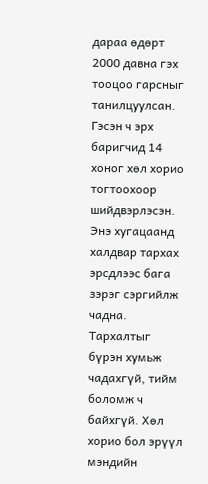дараа өдөрт 2000 давна гэх тооцоо гарсныг танилцуулсан. Гэсэн ч эрх баригчид 14 хоног хөл хорио тогтоохоор шийдвэрлэсэн. Энэ хугацаанд халдвар тархах эрсдлээс бага зэрэг сэргийлж чадна. Тархалтыг бүрэн хумьж чадахгүй, тийм боломж ч байхгүй. Хөл хорио бол эрүүл мэндийн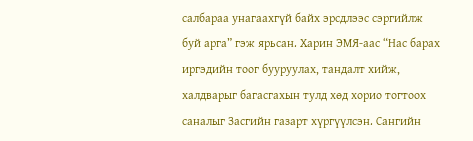салбараа унагаахгүй байх эрсдлээс сэргийлж буй арга” гэж ярьсан. Харин ЭМЯ-аас “Нас барах иргэдийн тоог бууруулах, тандалт хийж, халдварыг багасгахын тулд хөд хорио тогтоох саналыг Засгийн газарт хүргүүлсэн. Сангийн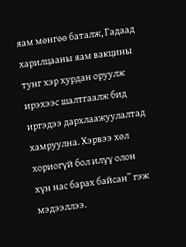яам мөнгөө баталж, Гадаад харилцааны яам вакцины тунг хэр хурдан оруулж ирэхээс шалтгаалж бид иргэдээ дархлаажуулалтад хамруулна. Хэрвээ хөл хориогүй бол илүү олон хүн нас барах байсан” гэж мэдээллээ.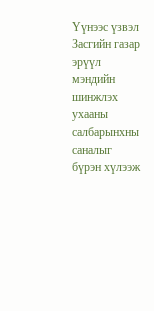Үүнээс үзвэл Засгийн газар эрүүл мэндийн шинжлэх ухааны салбарынхны саналыг бүрэн хүлээж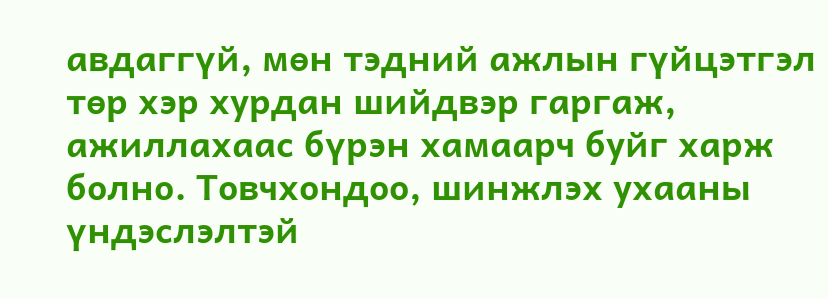авдаггүй, мөн тэдний ажлын гүйцэтгэл төр хэр хурдан шийдвэр гаргаж, ажиллахаас бүрэн хамаарч буйг харж болно. Товчхондоо, шинжлэх ухааны үндэслэлтэй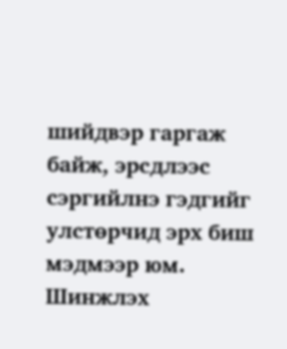шийдвэр гаргаж байж, эрсдлээс сэргийлнэ гэдгийг улстөрчид эрх биш мэдмээр юм. Шинжлэх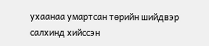ухаанаа умартсан төрийн шийдвэр салхинд хийссэн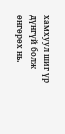хамхуул шиг үр дүнгүй болж өнгөрөх нь.